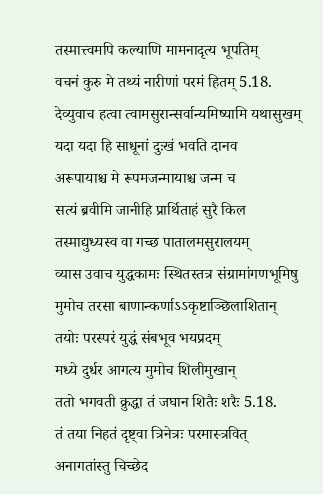तस्मात्त्वमपि कल्याणि मामनादृत्य भूपतिम्
वचनं कुरु मे तथ्यं नारीणां परमं हितम् 5.18.
देव्युवाच हत्वा त्वामसुरान्सर्वान्यमिष्यामि यथासुखम्
यदा यदा हि साधूनां दुःखं भवति दानव
अरूपायाश्च मे रूपमजन्मायाश्च जन्म च
सत्यं ब्रवीमि जानीहि प्रार्थिताहं सुरै किल
तस्माद्युध्यस्व वा गच्छ पातालमसुरालयम्
व्यास उवाच युद्धकामः स्थितस्तत्र संग्रामांगणभूमिषु
मुमोच तरसा बाणान्कर्णाऽऽकृष्टाञ्छिलाशितान्
तयोः परस्परं युद्धं संबभूव भयप्रदम्
मध्ये दुर्धर आगत्य मुमोच शिलीमुखान्
ततो भगवती क्रुद्धा तं जघान शितैः शरैः 5.18.
तं तया निहतं दृष्ट्वा त्रिनेत्रः परमास्त्रवित्
अनागतांस्तु चिच्छेद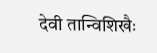देवी तान्विशिखैः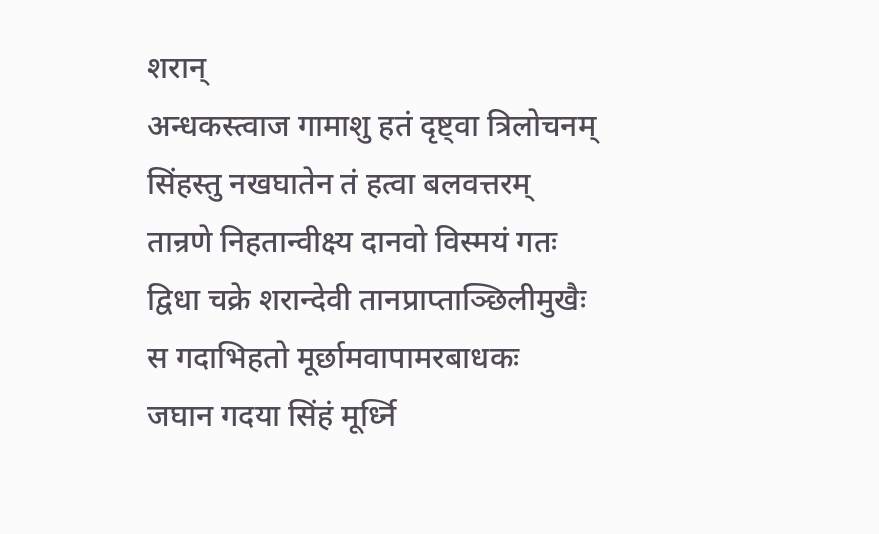शरान्
अन्धकस्त्वाज गामाशु हतं दृष्ट्वा त्रिलोचनम्
सिंहस्तु नखघातेन तं हत्वा बलवत्तरम्
तान्रणे निहतान्वीक्ष्य दानवो विस्मयं गतः
द्विधा चक्रे शरान्देवी तानप्राप्ताञ्छिलीमुखैः
स गदाभिहतो मूर्छामवापामरबाधकः
जघान गदया सिंहं मूर्ध्नि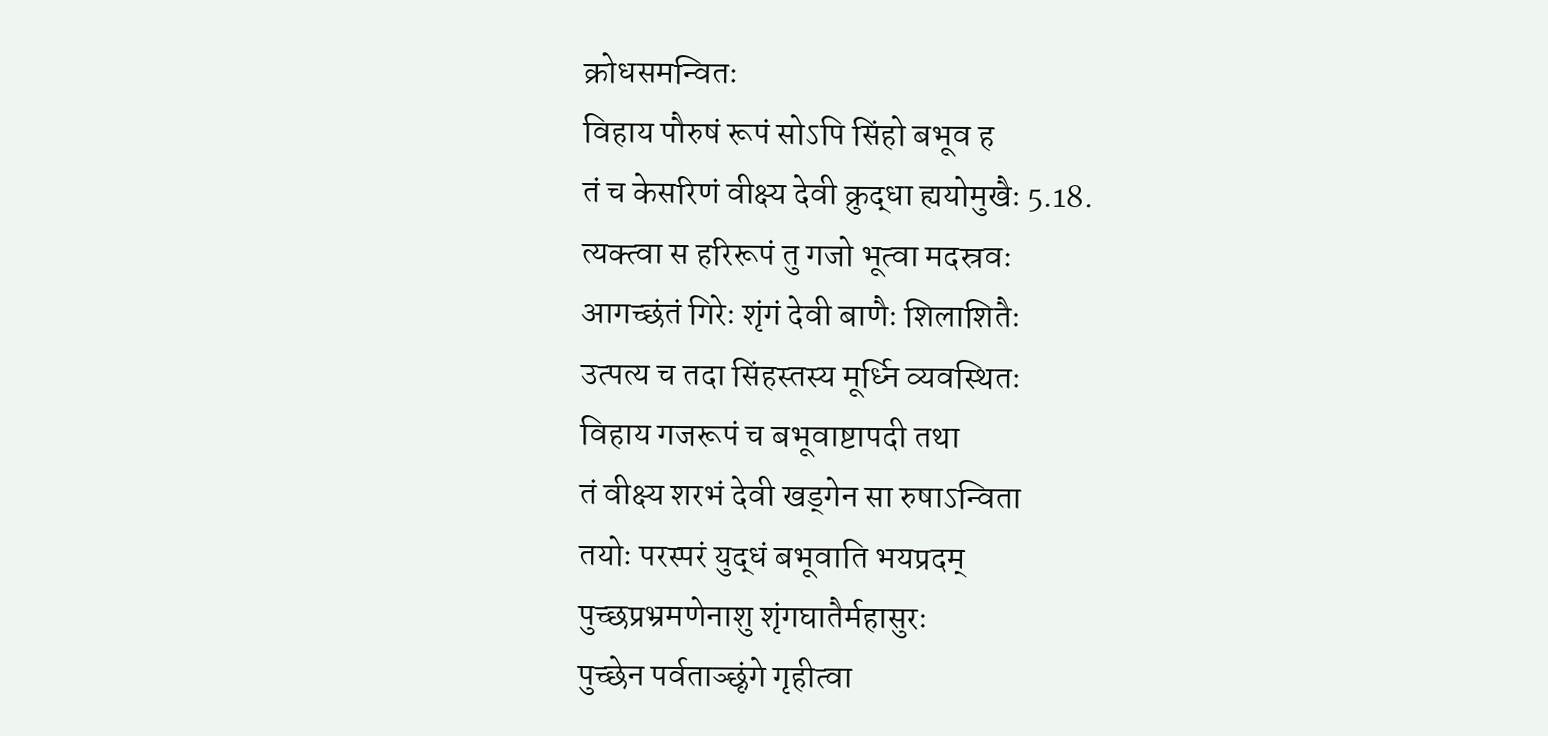क्रोधसमन्वितः
विहाय पौरुषं रूपं सोऽपि सिंहो बभूव ह
तं च केसरिणं वीक्ष्य देवी क्रुद्धा ह्ययोमुखैः 5.18.
त्यक्त्वा स हरिरूपं तु गजो भूत्वा मदस्रवः
आगच्छंतं गिरेः शृंगं देवी बाणैः शिलाशितैः
उत्पत्य च तदा सिंहस्तस्य मूर्ध्नि व्यवस्थितः
विहाय गजरूपं च बभूवाष्टापदी तथा
तं वीक्ष्य शरभं देवी खड्गेन सा रुषाऽन्विता
तयोः परस्परं युद्धं बभूवाति भयप्रदम्
पुच्छप्रभ्रमणेनाशु शृंगघातैर्महासुरः
पुच्छेन पर्वताञ्छृंगे गृहीत्वा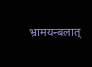भ्रामयन्बलात्